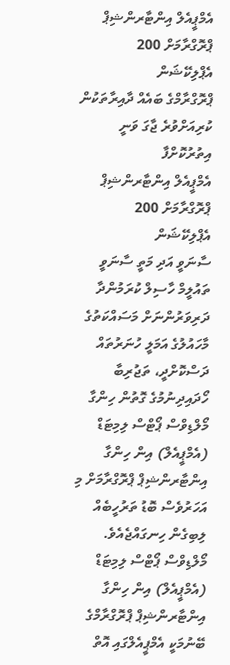އެމްޕީއެލް އިންޓާރންޝިޕް ޕްރޮގްރާމަށް 200 އެޕްލިކޭޝަން
ޕްރޮގްރާމްގެ ބައެއް ދާއިރާތަކުން ކުރިއަށްވުރެ ޖާގަ ވަނީ އިތުރުކޮށްފާ
އެމްޕީއެލް އިންޓާރންޝިޕް ޕްރޮގްރާމަށް 200 އެޕްލިކޭޝަން
ސާނަވީ އަދި މަތީ ސާނަވީ ތައުލީމް ހާސިލް ކުރަމުންދާ ދަރިވަރުންނަށް މަސައްކަތުގެ މާހައުލުގެ އަމަލީ ހުނަރުތައް ދަސްކޮށްދީ، ތަޖުރިބާ ހޯދައިދިނުމުގެ ގޮތުން ހިންގާ މޯލްޑިވްސް ޕޯޓްސް ލިމިޓަޑް (އެމްޕީއެލް) އިން ހިންގާ އިންޓާރންޝިޕް ޕްރޮގްރާމަށް މި އަހަރުވެސް ބޮޑު ތަރުހީބެއް ލިބިގެން ހިނގައްޖެއެވެ.
މޯލްޑިވްސް ޕޯޓްސް ލިމިޓަޑް (އެމްޕީއެލް) އިން ހިންގާ އިންޓާރންޝިޕް ޕްރޮގްރާމްގެ ބޭނުމަކީ އެމްޕީއެލްގައި އޮތް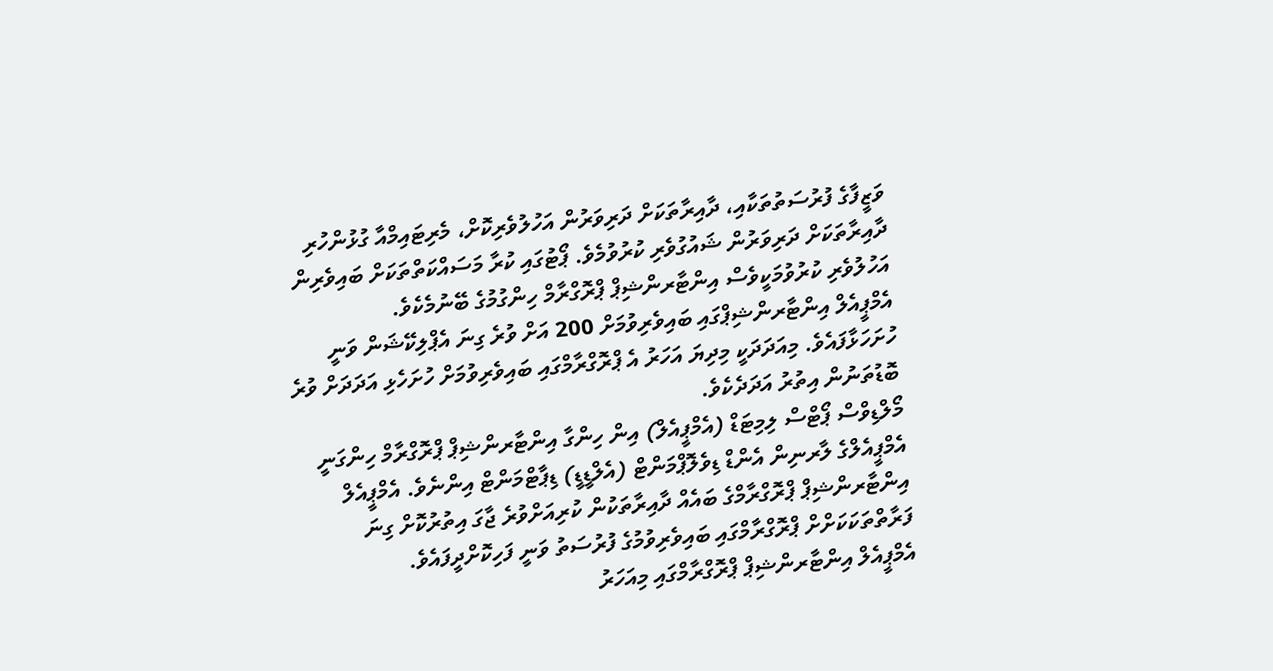ވަޒީފާގެ ފުރުސަތުތަކާއި، ދާއިރާތަކަށް ދަރިވަރުން އަހުލުވެރިކޮށް، މެރިޓައިމްއާ ގުޅުންހުރި ދާއިރާތަކަށް ދަރިވަރުން ޝައުގުވެރި ކުރުވުމެވެ. ޕޯޓުގައި ކުރާ މަސައްކަތްތަކަށް ބައިވެރިން އަހުލުވެރި ކުރުވުމަކީވެސް އިންޓާރންޝިޕް ޕްރޮގްރާމް ހިންގުމުގެ ބޭނުމެކެވެ.
އެމްޕީއެލް އިންޓާރންޝިޕްގައި ބައިވެރިވުމަށް 200 އަށް ވުރެ ގިނަ އެޕްލިކޭޝަން ވަނީ ހުށަހަޅާފައެވެ. މިއަދަދަކީ މިދިޔަ އަހަރު އެ ޕްރޮގްރާމްގައި ބައިވެރިވުމަށް ހުށަހެޅި އަދަދަށް ވުރެ ބޮޑުތަނުން އިތުރު އަދަދެކެވެ.
މޯލްޑިވްސް ޕޯޓްސް ލިމިޓަޑް (އެމްޕީއެލް) އިން ހިންގާ އިންޓާރންޝިޕް ޕްރޮގްރާމް ހިންގަނީ އެމްޕީއެލްގެ ލާރނިން އެންޑް ޑިވެލޮޕްމަންޓް (އެލްޑީޑީ) ޑިޕާޓްމަންޓް އިންނެވެ. އެމްޕީއެލް އިންޓާރންޝިޕް ޕްރޮގްރާމްގެ ބައެއް ދާއިރާތަކުން ކުރިއަށްވުރެ ޖާގަ އިތުރުކޮށް ގިނަ ފަރާތްތަކަކަށްށް ޕްރޮގްރާމްގައި ބައިވެރިވުމުގެ ފުރުސަތު ވަނީ ފަހިކޮށްދީފައެވެ.
އެމްޕީއެލް އިންޓާރންޝިޕް ޕްރޮގްރާމްގައި މިއަހަރު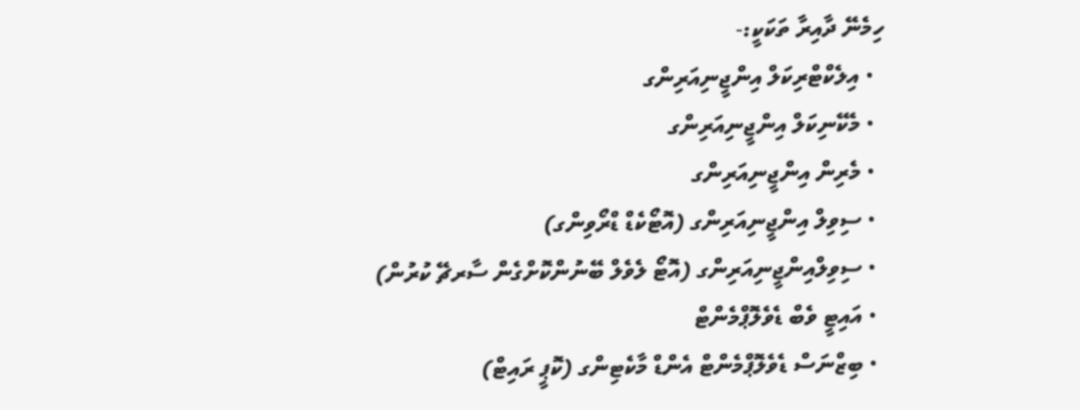ހިމެނޭ ދާއިރާ ތަކަކީ:-
  • އިލެކްޓްރިކަލް އިންޖީނިއަރިންގ
  • މެކޭނިކަލް އިންޖީނިއަރިންގ
  • މެރިން އިންޖީނިއަރިންގ
  • ސިވިލް އިންޖީނިއަރިންގ (އޮޓޯކެޑް ޑްރޯވިންގ)
  • ސިވިލްއިންޖީނިއަރިންގ (އޮޓޯ ލެވެލް ބޭނުންކޮށްގެން ސާރޗޭ ކުރުން)
  • އައިޓީ ވެބް ޑެވެލޮޕްމެންޓް
  • ބިޒްނަސް ޑެވެލޮޕްމެންޓް އެންޑް މާކެޓިންގ (ކޮޕީ ރައިޓް)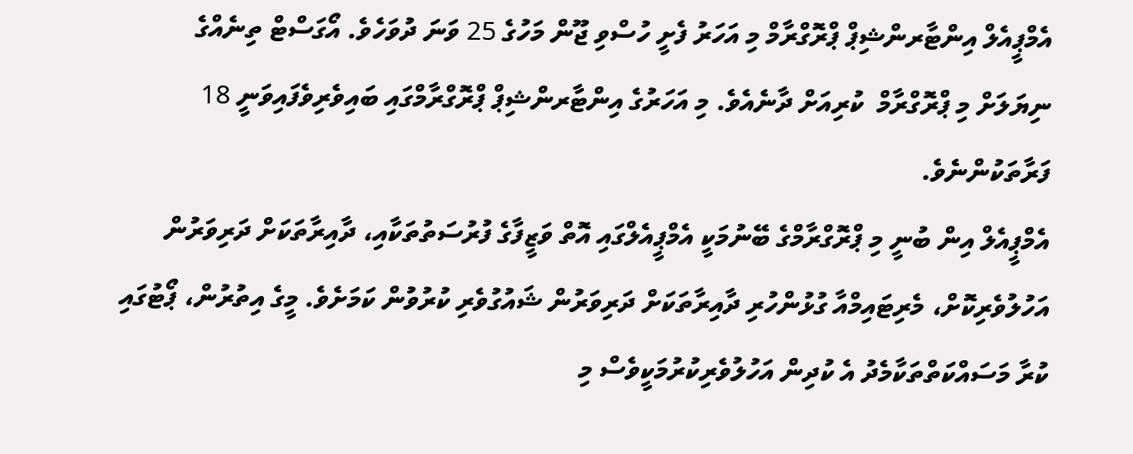އެމްޕީއެލް އިންޓާރންޝިޕް ޕްރޮގްރާމް މި އަހަރު ފެށީ ހުސްވި ޖޫން މަހުގެ 25 ވަނަ ދުވަހެވެ. އޯގަސްޓް ތިނެއްގެ ނިޔަލަށް މި ޕްރޮގްރާމް  ކުރިއަށް ދާނެއެވެ. މި އަހަރުގެ އިންޓާރންޝިޕް ޕްރޮގްރާމްގައި ބައިވެރިވެފައިވަނީ 18 ފަރާތަކުންނެވެ.
އެމްޕީއެލް އިން ބުނީ މި ޕްރޮގްރާމްގެ ބޭނުމަކީ އެމްޕީއެލްގައި އޮތް ވަޒީފާގެ ފުރުސަތުތަކާއި، ދާއިރާތަކަށް ދަރިވަރުން އަހުލުވެރިކޮށް، މެރިޓައިމްއާ ގުޅުންހުރި ދާއިރާތަކަށް ދަރިވަރުން ޝައުގުވެރި ކުރުވުން ކަމަށެވެ. މީގެ އިތުރުން، ޕޯޓުގައި ކުރާ މަސައްކަތްތަކާމެދު އެ ކުދިން އަހުލުވެރިކުރުމަކީވެސް މި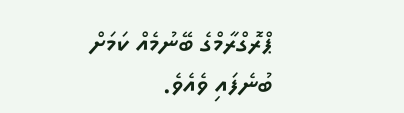ޕްރޮގްރާމްގެ ބޭނުމެއް ކަމަށް ބުނެފައި ވެއެވެ.